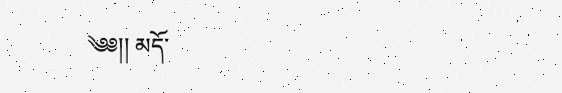༄༅།། མདོ་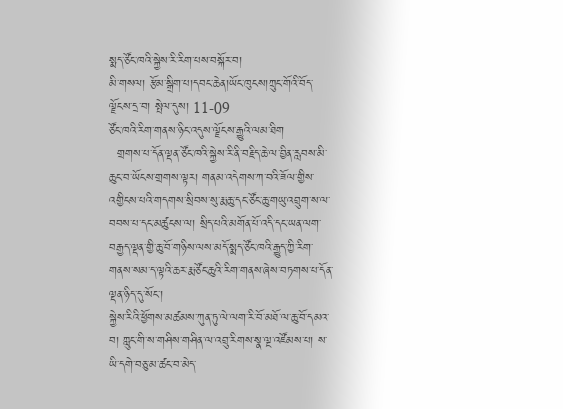སྨད་ཙོང་ཁའི་སྐྱེས་རི་རིག་པས་བསྐོར་བ།
མི་གསལ། རྩོམ་སྒྲིག་པ།དབང་ཆེན།ཡོང་ཁུངས།ཀྲུང་གོའི་བོད་ལྗོངས་དྲ་བ། སྤེལ་དུས། 11-09
ཙོང་ཁའི་རིག་གནས་ཉིང་འདུས་ལྗོངས་རྒྱུའི་ལམ་ཐིག
  གྲགས་པ་དོན་ལྡན་ཙོང་ཁའི་སྐྱེས་རི་ནི་བརྗིད་ཆེ་ལ་བྱིན་རླབས་མི་ཆུང་བ་ཡོངས་གྲགས་ལྟར། གནམ་འདེགས་ཀ་བའི་ཟོལ་གྱིས་འགྱིངས་པའི་གདགས་སྲིབས་སུ་རྨ་ཆུ་དང་ཙོང་ཆུ་གཡུ་འབྲུག་ས་ལ་བབས་པ་དང་མཚུངས་ལ། སྲིད་པའི་མགོན་པོ་འདི་དང་ཡན་ལག་བརྒྱད་ལྡན་གྱི་ཆུ་བོ་གཉིས་ལས་མདོ་སྨད་ཙོང་ཁའི་རྒྱུད་ཀྱི་རིག་གནས་སམ་ད་ལྟའི་ཆར་རྨ་ཙོང་ཆུའི་རིག་གནས་ཞེས་བཏགས་པ་དོན་ལྡན་ཉིད་དུ་སོང་།
སྐྱེས་རིའི་ཕྱོགས་མཚམས་ཀུན་ཏུ་ལེ་ལག་རི་བོ་མཐོ་ལ་ཆུ་བོ་དམའ་བ། ཀླུང་གི་ས་གཤིས་གཤིན་ལ་འབྲུ་རིགས་སྣ་ལྔ་འཛོམས་པ། ས་ཡི་དགེ་བཅུ་མ་ཚང་བ་མེད་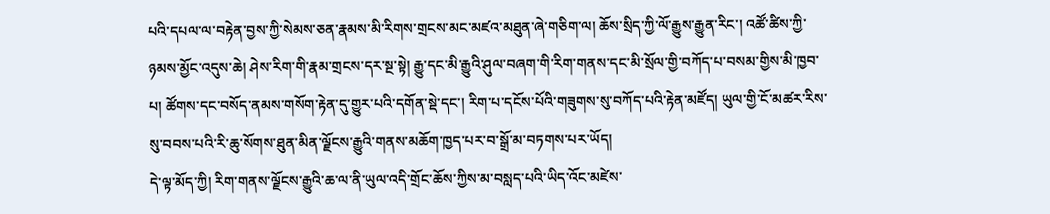པའི་དཔལ་ལ་བརྟེན་བྱས་ཀྱི་སེམས་ཅན་རྣམས་མི་རིགས་གྲངས་མང་མཛའ་མཐུན་ཞེ་གཅིག་ལ། ཆོས་སྲིད་ཀྱི་ལོ་རྒྱུས་རྒྱུན་རིང་། འཚོ་ཚིས་ཀྱི་ཉམས་མྱོང་འདུས་ཆེ། ཤེས་རིག་གི་རྣམ་གྲངས་དར་སྔ་སྟེ། རྒྱུ་དང་མི་རྒྱུའི་ཤུལ་བཞག་གི་རིག་གནས་དང་མི་སྲོལ་གྱི་བཀོད་པ་བསམ་གྱིས་མི་ཁྱབ་པ། ཚོགས་དང་བསོད་ནམས་གསོག་རྟེན་དུ་གྱུར་པའི་དགོན་སྡེ་དང་། རིག་པ་དངོས་པོའི་གཟུགས་སུ་བཀོད་པའི་རྟེན་མཛོད། ཡུལ་གྱི་ངོ་མཚར་རིས་སུ་བབས་པའི་རི་ཆུ་སོགས་ཐུན་མིན་ལྗོངས་རྒྱུའི་གནས་མཆོག་ཁྱད་པར་བ་སྒྲོ་མ་བཏགས་པར་ཡོད།
དེ་ལྟ་མོད་ཀྱི། རིག་གནས་ལྗོངས་རྒྱུའི་ཆ་ལ་ནི་ཡུལ་འདི་གྲོང་ཆོས་ཀྱིས་མ་བསླད་པའི་ཡིད་འོང་མཛེས་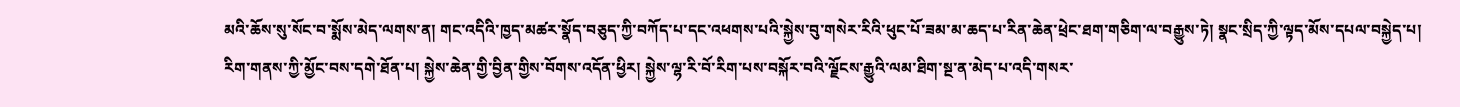མའི་ཆོས་སུ་སོང་བ་སྨོས་མེད་ལགས་ན། གང་འདིའི་ཁྱད་མཚར་སྣོད་བཅུད་ཀྱི་བཀོད་པ་དང་འཕགས་པའི་སྐྱེས་བུ་གསེར་རིའི་ཕུང་པོ་ཟམ་མ་ཆད་པ་རིན་ཆེན་ཕྲེང་ཐག་གཅིག་ལ་བརྒྱུས་ཏེ། སྣང་སྲིད་ཀྱི་ལྟད་མོས་དཔལ་བསྐྱེད་པ། རིག་གནས་ཀྱི་མྱོང་བས་དགེ་ཐོན་པ། སྐྱེས་ཆེན་གྱི་བྱིན་གྱིས་བོགས་འདོན་ཕྱིར། སྐྱེས་ལྷ་རི་བོ་རིག་པས་བསྐོར་བའི་ལྗོངས་རྒྱུའི་ལམ་ཐིག་སྔ་ན་མེད་པ་འདི་གསར་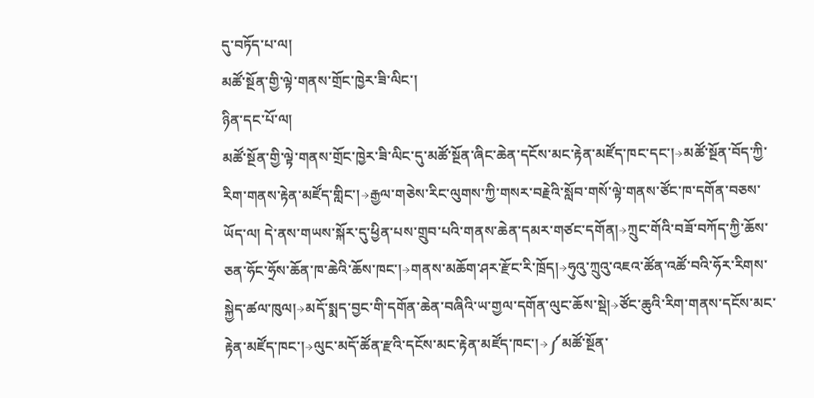དུ་བཏོད་པ་ལ།
མཚོ་སྔོན་གྱི་ལྟེ་གནས་གྲོང་ཁྱེར་ཟི་ལིང་།
ཉིན་དང་པོ་ལ།
མཚོ་སྔོན་གྱི་ལྟེ་གནས་གྲོང་ཁྱེར་ཟི་ལིང་དུ་མཚོ་སྔོན་ཞིང་ཆེན་དངོས་མང་རྟེན་མཛོད་ཁང་དང་།→མཚོ་སྔོན་བོད་ཀྱི་རིག་གནས་རྟེན་མཛོད་གླིང་།→རྒྱལ་གཅེས་རིང་ལུགས་ཀྱི་གསར་བརྗེའི་སློབ་གསོ་ལྟེ་གནས་ཙོང་ཁ་དགོན་བཅས་ཡོད་ལ། དེ་ནས་གཡས་སྐོར་དུ་ཕྱིན་པས་གྲུབ་པའི་གནས་ཆེན་དམར་གཙང་དགོན།→ཀྲུང་གོའི་བཟོ་བཀོད་ཀྱི་ཆོས་ཅན་ཧོང་ཧྲོས་ཆོན་ཁ་ཆེའི་ཆོས་ཁང་།→གནས་མཆོག་ཤར་རྫོང་རི་ཁྲོད།→ཧུའུ་ཀྲུའུ་འཇའ་ཚོན་འཚོ་བའི་ཧོར་རིགས་སྐྱེད་ཚལ་ཁུལ།→མདོ་སྨད་བྱང་གི་དགོན་ཆེན་བཞིའི་ཡ་གྱལ་དགོན་ལུང་ཆོས་སྡེ།→ཙོང་ཆུའི་རིག་གནས་དངོས་མང་རྟེན་མཛོད་ཁང་།→ལུང་མདོ་ཚོན་རྫའི་དངོས་མང་རྟེན་མཛོད་ཁང་།→༼མཚོ་སྔོན་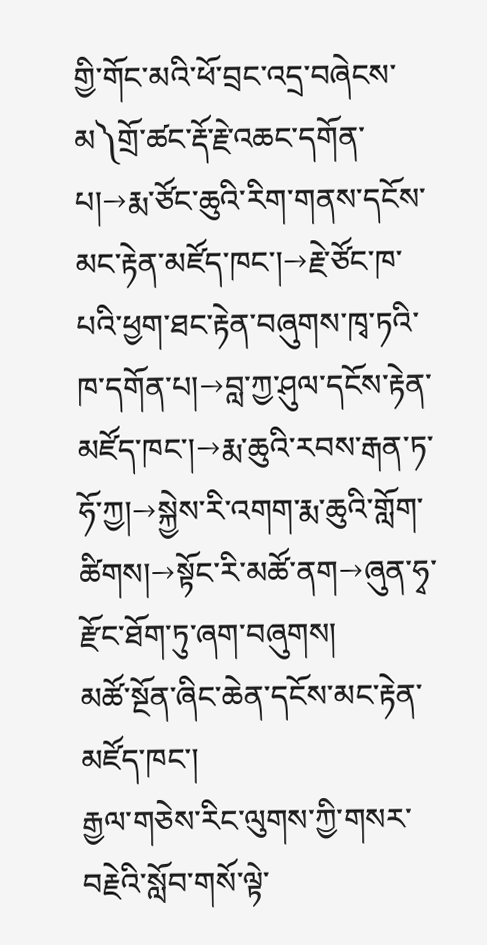གྱི་གོང་མའི་ཕོ་བྲང་འདྲ་བཞེངས་མ༽གྲོ་ཚང་རྡོ་རྗེ་འཆང་དགོན་པ།→རྨ་ཙོང་ཆུའི་རིག་གནས་དངོས་མང་རྟེན་མཛོད་ཁང་།→རྗེ་ཙོང་ཁ་པའི་ཕྱག་ཐང་རྟེན་བཞུགས་ཁྭ་ཏའི་ཁ་དགོན་པ།→བླ་ཀྱ་ཤུལ་དངོས་རྟེན་མཛོད་ཁང་།→རྨ་ཆུའི་རབས་རྒན་ཏ་ཧོ་ཀྱ།→སྐྱེས་རི་འགག་རྨ་ཆུའི་གློག་ཚིགས།→སྟོང་རི་མཚོ་ནག→ཞུན་ཧྭ་རྫོང་ཐོག་ཏུ་ཞག་བཞུགས།
མཚོ་སྔོན་ཞིང་ཆེན་དངོས་མང་རྟེན་མཛོད་ཁང་།
རྒྱལ་གཅེས་རིང་ལུགས་ཀྱི་གསར་བརྗེའི་སློབ་གསོ་ལྟེ་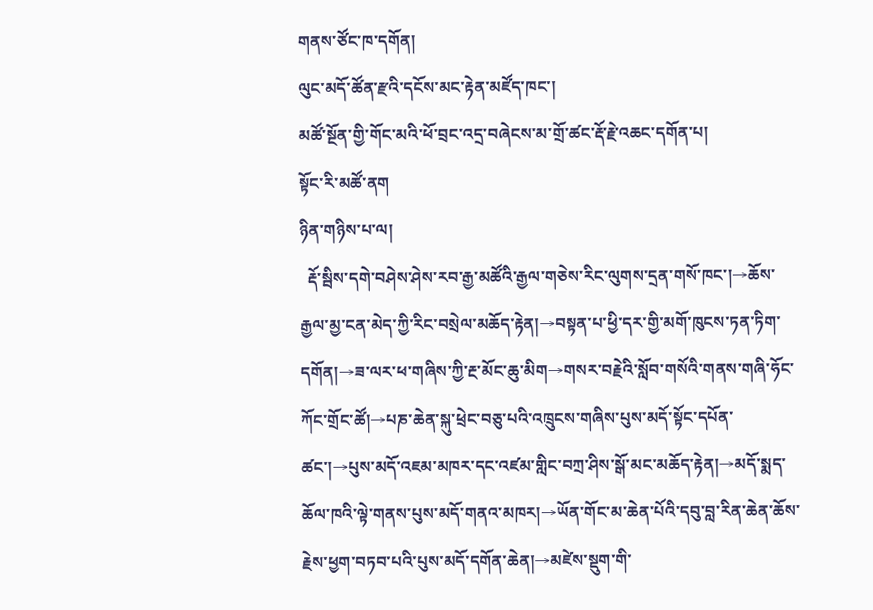གནས་ཙོང་ཁ་དགོན།
ལུང་མདོ་ཚོན་རྫའི་དངོས་མང་རྟེན་མཛོད་ཁང་།
མཚོ་སྔོན་གྱི་གོང་མའི་ཕོ་བྲང་འདྲ་བཞེངས་མ་གྲོ་ཚང་རྡོ་རྗེ་འཆང་དགོན་པ།
སྟོང་རི་མཚོ་ནག
ཉིན་གཉིས་པ་ལ།
  རྡོ་སྦིས་དགེ་བཤེས་ཤེས་རབ་རྒྱ་མཚོའི་རྒྱལ་གཅེས་རིང་ལུགས་དྲན་གསོ་ཁང་།→ཆོས་རྒྱལ་མྱ་ངན་མེད་ཀྱི་རིང་བསྲེལ་མཆོད་རྟེན།→བསྟན་པ་ཕྱི་དར་གྱི་མགོ་ཁུངས་ཏན་ཏིག་དགོན།→ཟ་ལར་ཕ་གཞིས་ཀྱི་རྔ་མོང་ཆུ་མིག→གསར་བརྗེའི་སློབ་གསོའི་གནས་གཞི་ཧོང་ཀོང་གྲོང་ཚོ།→པཎ་ཆེན་སྐུ་ཕྲེང་བཅུ་པའི་འཁྲུངས་གཞིས་པུས་མདོ་སྟོང་དཔོན་ཚང་།→པུས་མདོ་འཇམ་མཁར་དང་འཛམ་གླིང་བཀྲ་ཤིས་སྒོ་མང་མཆོད་རྟེན།→མདོ་སྨད་ཆོལ་ཁའི་ལྟེ་གནས་པུས་མདོ་གནའ་མཁར།→ཡོན་གོང་མ་ཆེན་པོའི་དབུ་བླ་རིན་ཆེན་ཆོས་རྗེས་ཕྱག་བཏབ་པའི་པུས་མདོ་དགོན་ཆེན།→མཛེས་སྡུག་གི་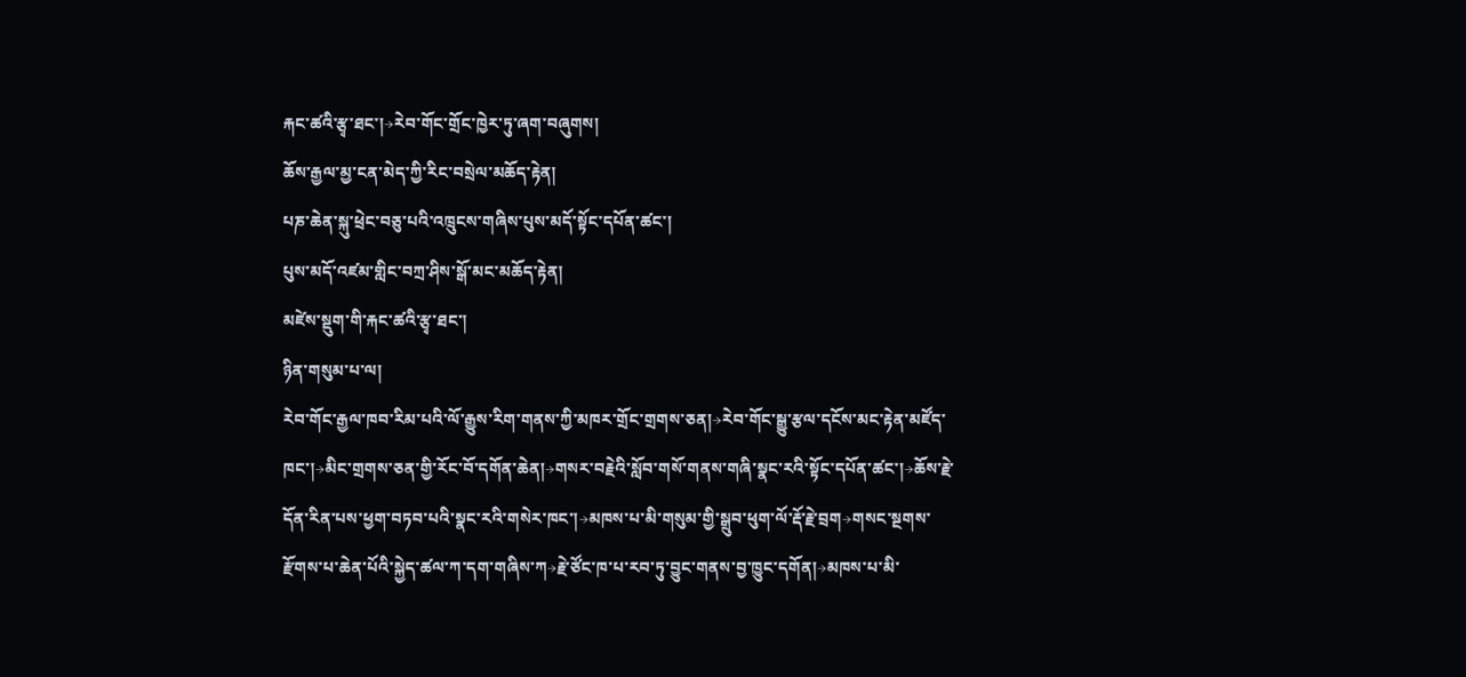རྐང་ཚའི་རྩྭ་ཐང་།→རེབ་གོང་གྲོང་ཁྱེར་ཏུ་ཞག་བཞུགས།
ཆོས་རྒྱལ་མྱ་ངན་མེད་ཀྱི་རིང་བསྲེལ་མཆོད་རྟེན།
པཎ་ཆེན་སྐུ་ཕྲེང་བཅུ་པའི་འཁྲུངས་གཞིས་པུས་མདོ་སྟོང་དཔོན་ཚང་།
པུས་མདོ་འཛམ་གླིང་བཀྲ་ཤིས་སྒོ་མང་མཆོད་རྟེན།
མཛེས་སྡུག་གི་རྐང་ཚའི་རྩྭ་ཐང་།
ཉིན་གསུམ་པ་ལ།
རེབ་གོང་རྒྱལ་ཁབ་རིམ་པའི་ལོ་རྒྱུས་རིག་གནས་ཀྱི་མཁར་གྲོང་གྲགས་ཅན།→རེབ་གོང་སྒྱུ་རྩལ་དངོས་མང་རྟེན་མཛོད་ཁང་།→མིང་གྲགས་ཅན་གྱི་རོང་བོ་དགོན་ཆེན།→གསར་བརྗེའི་སློབ་གསོ་གནས་གཞི་སྣང་རའི་སྟོང་དཔོན་ཚང་།→ཆོས་རྗེ་དོན་རིན་པས་ཕྱག་བཏབ་པའི་སྣང་རའི་གསེར་ཁང་།→མཁས་པ་མི་གསུམ་གྱི་སྒྲུབ་ཕུག་ལོ་རྡོ་རྗེ་བྲག→གསང་སྔགས་རྫོགས་པ་ཆེན་པོའི་སྐྱེད་ཚལ་ཀ་དག་གཞིས་ཀ→རྗེ་ཙོང་ཁ་པ་རབ་ཏུ་བྱུང་གནས་བྱ་ཁྱུང་དགོན།→མཁས་པ་མི་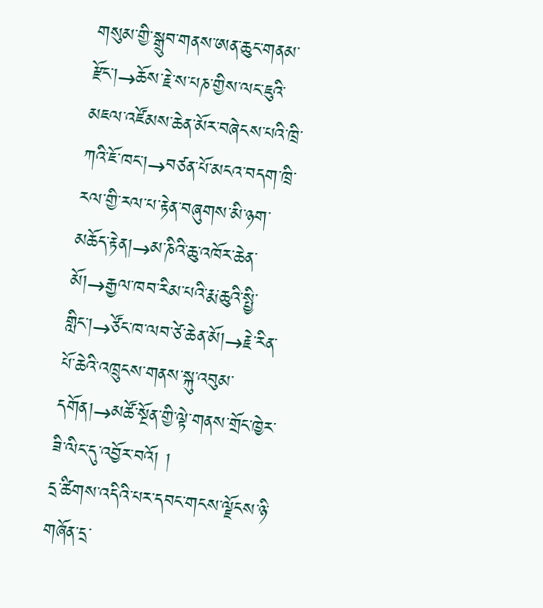གསུམ་གྱི་སྒྲུབ་གནས་ཨན་ཆུང་གནམ་རྫོང་།→ཆོས་རྗེ་ས་པཎ་གྱིས་ལང་ཇུའི་མཇལ་འཛོམས་ཆེན་མོར་བཞེངས་པའི་ཁྲི་ཀའི་ཇོ་ཁང་།→བཙན་པོ་མངའ་བདག་ཁྲི་རལ་གྱི་རལ་པ་རྟེན་བཞུགས་མི་ཉག་མཆོད་རྟེན།→མ་ཎིའི་ཆུ་འཁོར་ཆེན་མོ།→རྒྱལ་ཁབ་རིམ་པའི་རྨ་ཆུའི་སྤྱི་གླིང་།→ཙོང་ཁ་ལབ་ཙེ་ཆེན་མོ།→རྗེ་རིན་པོ་ཆེའི་འཁྲུངས་གནས་སྐུ་འབུམ་དགོན།→མཚོ་སྔོན་གྱི་ལྟེ་གནས་གྲོང་ཁྱེར་ཟི་ལིང་དུ་འབྱོར་བའོ། །
དྲ་ཚིགས་འདིའི་པར་དབང་གངས་ལྗོངས་ཉི་གཞོན་དྲ་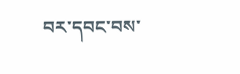བར་དབང་བས་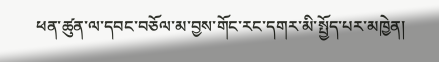ཕན་ཚུན་ལ་དབང་བཅོལ་མ་བྱས་གོང་རང་དགར་མི་སྤྱོད་པར་མཁྱེན།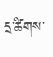དྲ་ཚིགས་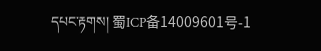དཔང་རྟགས། 蜀ICP备14009601号-1